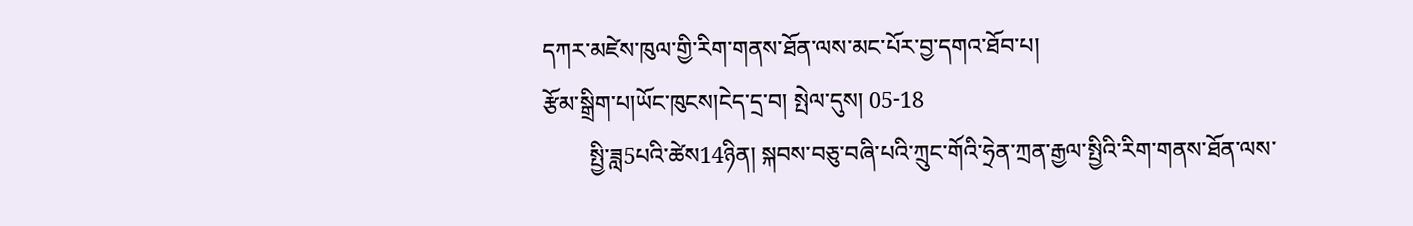དཀར་མཛེས་ཁུལ་གྱི་རིག་གནས་ཐོན་ལས་མང་པོར་བྱ་དགའ་ཐོབ་པ།
རྩོམ་སྒྲིག་པ།ཡོང་ཁུངས།ངེད་དྲ་བ། སྤེལ་དུས། 05-18
        སྤྱི་ཟླ5པའི་ཚེས14ཉིན། སྐབས་བཅུ་བཞི་པའི་ཀྲུང་གོའི་ཧྲེན་ཀྲན་རྒྱལ་སྤྱིའི་རིག་གནས་ཐོན་ལས་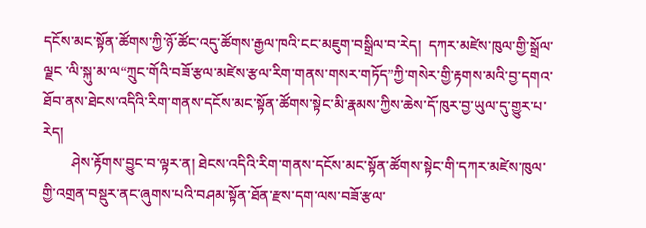དངོས་མང་སྟོན་ཚོགས་ཀྱི་ཉོ་ཚོང་འདུ་ཚོགས་རྒྱལ་ཁའི་ངང་མཇུག་བསྒྲིལ་བ་རེད།  དཀར་མཛེས་ཁུལ་གྱི་སྒྲོལ་ལྗང ་ལི་སྐུ་མ་ལ“ཀྲུང་གོའི་བཟོ་རྩལ་མཛེས་རྩལ་རིག་གནས་གསར་གཏོད”ཀྱི་གསེར་གྱི་རྟགས་མའི་བྱ་དགའ་ཐོབ་ནས་ཐེངས་འདིའི་རིག་གནས་དངོས་མང་སྟོན་ཚོགས་སྟེང་མི་རྣམས་ཀྱིས་ཆེས་དོ་ཁུར་བྱ་ཡུལ་དུ་གྱུར་པ་རེད།
        ཤེས་རྟོགས་བྱུང་བ་ལྟར་ན། ཐེངས་འདིའི་རིག་གནས་དངོས་མང་སྟོན་ཚོགས་སྟེང་གི་དཀར་མཛེས་ཁུལ་གྱི་འགྲན་བསྡུར་ནང་ཞུགས་པའི་བཤམ་སྟོན་ཐོན་རྫས་དག་ལས་བཟོ་རྩལ་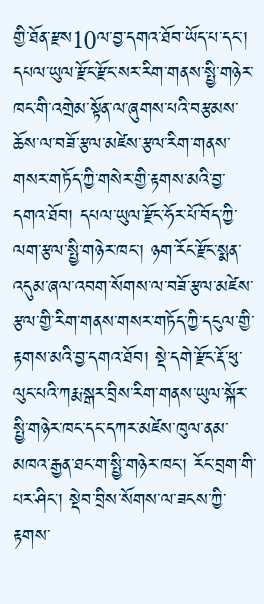གྱི་ཐོན་རྫས10ལ་བྱ་དགའ་ཐོབ་ཡོད་པ་དང་། དཔལ་ཡུལ་རྫོང་རྫོང་སར་རིག་གནས་སྤྱི་གཉེར་ཁང་གི་འགྲེམ་སྟོན་ལ་ཞུགས་པའི་བརྩམས་ཆོས་ལ་བཟོ་རྩལ་མཛེས་རྩལ་རིག་གནས་གསར་གཏོད་ཀྱི་གསེར་གྱི་རྟགས་མའི་བྱ་དགའ་ཐོབ། དཔལ་ཡུལ་རྫོང་ཧོར་པོ་བོད་ཀྱི་ལག་རྩལ་སྤྱི་གཉེར་ཁང་། ཉག་རོང་རྫོང་སྨན་འདུམ་ཞལ་འབག་སོགས་ལ་བཟོ་རྩལ་མཛེས་རྩལ་གྱི་རིག་གནས་གསར་གཏོད་ཀྱི་དངུལ་གྱི་རྟགས་མའི་བྱ་དགའ་ཐོབ། སྡེ་དགེ་རྫོང་རྡོ་ཕུ་ལུང་པའི་ཀརྨ་སྒར་བྲིས་རིག་གནས་ཡུལ་སྐོར་སྤྱི་གཉེར་ཁང་དང་དཀར་མཛེས་ཁུལ་ནམ་མཁའ་རྒྱན་ཐང་ག་སྤྱི་གཉེར་ཁང་། རོང་བྲག་གི་པར་ཤིང་། སྡེབ་བྲིས་སོགས་ལ་ཟངས་ཀྱི་རྟགས་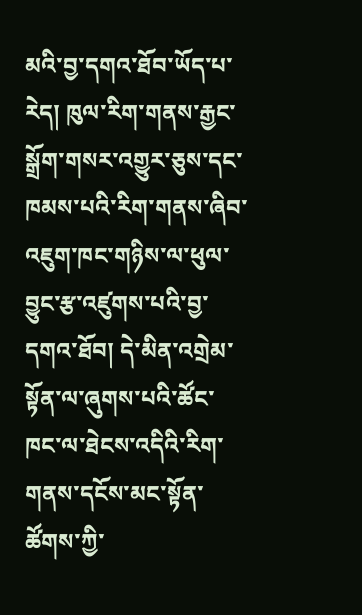མའི་བྱ་དགའ་ཐོབ་ཡོད་པ་རེད། ཁུལ་རིག་གནས་རྒྱང་སྒྲོག་གསར་འགྱུར་ཅུས་དང་ཁམས་པའི་རིག་གནས་ཞིབ་འཇུག་ཁང་གཉིས་ལ་ཕུལ་བྱུང་རྩ་འཛུགས་པའི་བྱ་དགའ་ཐོབ། དེ་མིན་འགྲེམ་སྟོན་ལ་ཞུགས་པའི་ཚོང་ཁང་ལ་ཐེངས་འདིའི་རིག་གནས་དངོས་མང་སྟོན་ཚོགས་ཀྱི་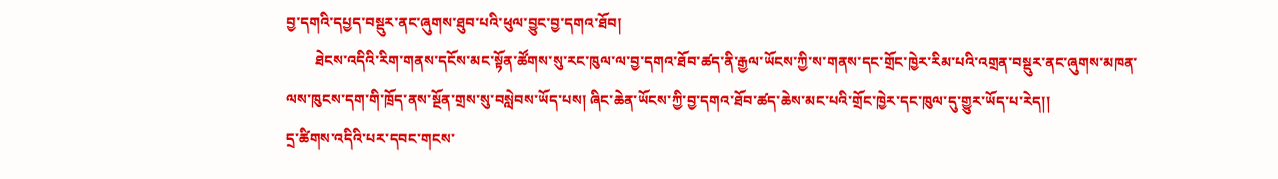བྱ་དགའི་དཔྱད་བསྡུར་ནང་ཞུགས་ཐུབ་པའི་ཕུལ་བྱུང་བྱ་དགའ་ཐོབ།
        ཐེངས་འདིའི་རིག་གནས་དངོས་མང་སྟོན་ཚོགས་སུ་རང་ཁུལ་ལ་བྱ་དགའ་ཐོབ་ཚད་ནི་རྒྱལ་ཡོངས་ཀྱི་ས་གནས་དང་གྲོང་ཁྱེར་རིམ་པའི་འགྲན་བསྡུར་ནང་ཞུགས་མཁན་ལས་ཁུངས་དག་གི་ཁྲོད་ནས་སྔོན་གྲས་སུ་བསླེབས་ཡོད་པས། ཞིང་ཆེན་ཡོངས་ཀྱི་བྱ་དགའ་ཐོབ་ཚད་ཆེས་མང་པའི་གྲོང་ཁྱེར་དང་ཁུལ་དུ་གྱུར་ཡོད་པ་རེད།།
དྲ་ཚིགས་འདིའི་པར་དབང་གངས་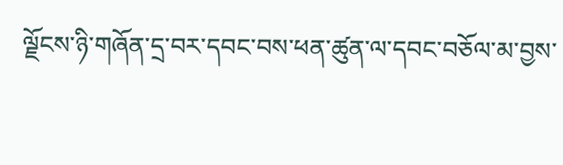ལྗོངས་ཉི་གཞོན་དྲ་བར་དབང་བས་ཕན་ཚུན་ལ་དབང་བཅོལ་མ་བྱས་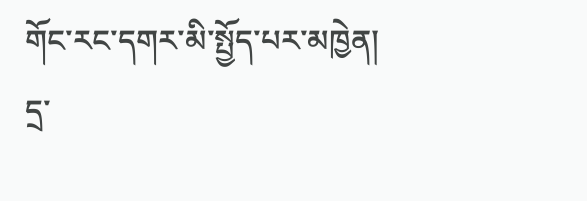གོང་རང་དགར་མི་སྤྱོད་པར་མཁྱེན།
དྲ་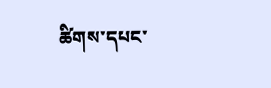ཚིགས་དཔང་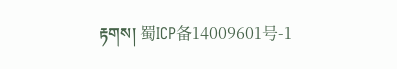རྟགས། 蜀ICP备14009601号-1